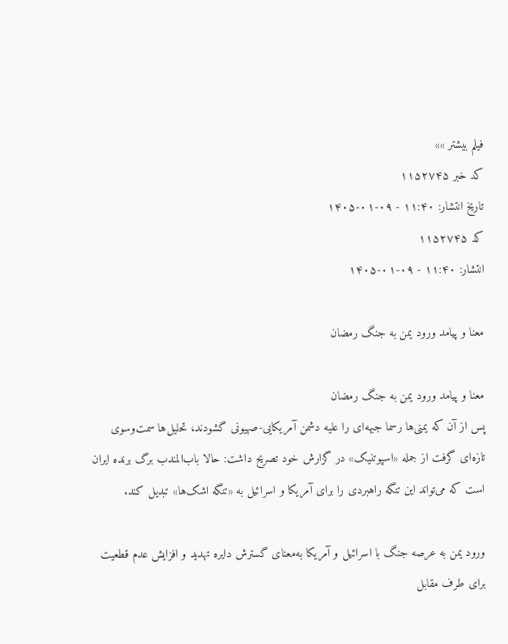فیلم بیشتر »»
کد خبر ۱۱۵۲۷۴۵
تاریخ انتشار: ۱۱:۴۰ - ۰۹-۰۱-۱۴۰۵
کد ۱۱۵۲۷۴۵
انتشار: ۱۱:۴۰ - ۰۹-۰۱-۱۴۰۵

معنا و پیامد ورود یمن به جنگ رمضان

معنا و پیامد ورود یمن به جنگ رمضان
پس از آن که یمنی‌ها رسما جبهه‌ای را علیه دشمن آمریکایی-صهیونی گشودند، تحلیل‌ها سمت‌وسوی تازه‌ای گرفت از جمله «اسپوتنیک» در گزارش خود تصریح داشت: حالا باب‌المندب برگ برنده ایران است که می‌تواند این تنگه راهبردی را برای آمریکا و اسرائیل به «تنگه اشک‌ها» تبدیل کند.

ورود یمن به عرصه جنگ با اسرائیل و آمریکا به‌معنای گسترش دایره تهدید و افزایش عدم قطعیت برای طرف مقابل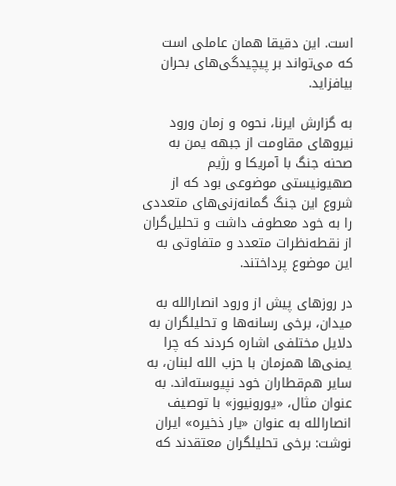است. این دقیقا همان عاملی است که می‌تواند بر پیچیدگی‌های بحران بیافزاید.

به گزارش ایرنا، نحوه و زمان ورود نیروهای مقاومت از جبهه یمن به صحنه جنگ با آمریکا و رژیم صهیونیستی موضوعی بود که از شروع این جنگ گمانه‌زنی‌های متعددی را به خود معطوف داشت و تحلیل‌گران از نقطه‌نظرات متعدد و متفاوتی به این موضوع پرداختند.

در روزهای پیش از ورود انصارالله به میدان، برخی رسانه‌ها و تحلیلگران به دلایل مختلفی اشاره کردند که چرا یمنی‌ها همزمان با حزب الله لبنان، به سایر هم‌قطاران خود نپیوسته‌اند. به عنوان مثال، «یورونیوز» با توصیف انصارالله به عنوان «یار ذخیره» ایران نوشت: برخی تحلیلگران معتقدند که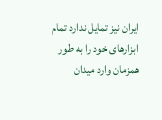ایران نیز تمایل ندارد تمام ابزارهای خود را به طور همزمان وارد میدان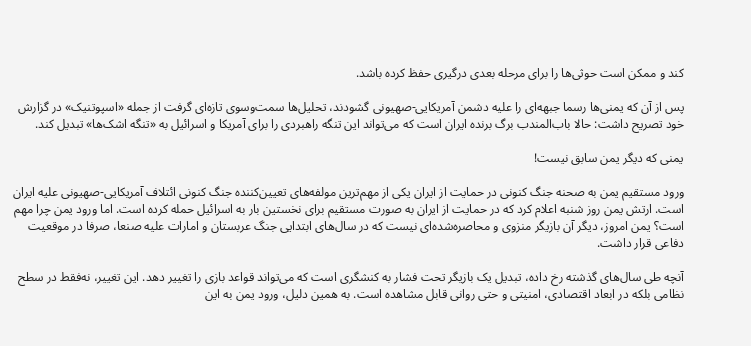کند و ممکن است حوثی‌ها را برای مرحله بعدی درگیری حفظ کرده باشد.

پس از آن که یمنی‌ها رسما جبهه‌ای را علیه دشمن آمریکایی-صهیونی گشودند، تحلیل‌ها سمت‌وسوی تازه‌ای گرفت از جمله «اسپوتنیک» در گزارش خود تصریح داشت: حالا باب‌المندب برگ برنده ایران است که می‌تواند این تنگه راهبردی را برای آمریکا و اسرائیل به «تنگه اشک‌ها» تبدیل کند.

یمنی که دیگر یمن سابق نیست!

ورود مستقیم یمن به صحنه جنگ کنونی در حمایت از ایران یکی از مهم‌ترین مولفه‌های تعیین‌کننده جنگ کنونی ائتلاف آمریکایی-صهیونی علیه ایران است. ارتش یمن روز شنبه اعلام کرد که در حمایت از ایران به صورت مستقیم برای نخستین بار به اسرائیل حمله کرده است. اما ورود یمن چرا مهم است؟ یمن امروز، دیگر آن بازیگر منزوی و محاصره‌شده‌ای نیست که در سال‌های ابتدایی جنگ عربستان و امارات علیه صنعا، صرفا در موقعیت دفاعی قرار داشت.

آنچه طی سال‌های گذشته رخ داده، تبدیل یک بازیگر تحت فشار به کنشگری است که می‌تواند قواعد بازی را تغییر دهد. این تغییر، نه‌فقط در سطح نظامی بلکه در ابعاد اقتصادی، امنیتی و حتی روانی قابل مشاهده است. به همین دلیل، ورود یمن به این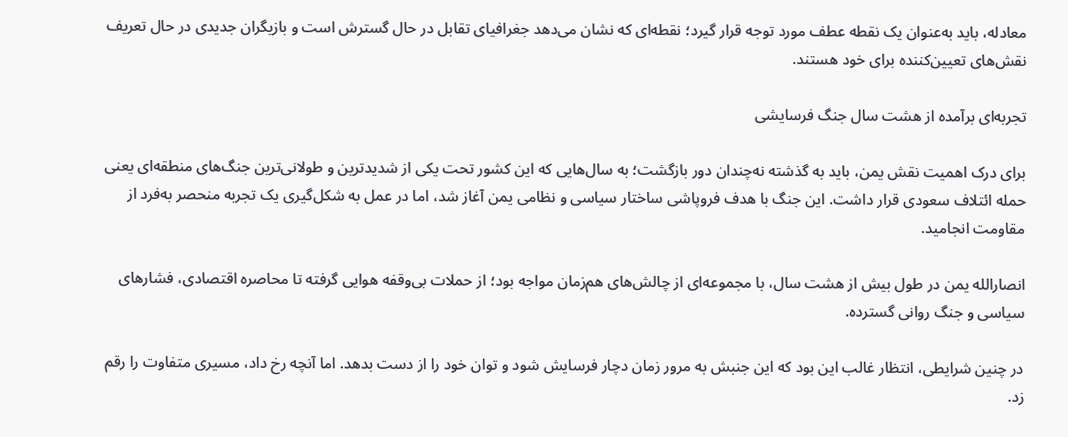معادله، باید به‌عنوان یک نقطه عطف مورد توجه قرار گیرد؛ نقطه‌ای که نشان می‌دهد جغرافیای تقابل در حال گسترش است و بازیگران جدیدی در حال تعریف نقش‌های تعیین‌کننده برای خود هستند.

تجربه‌ای برآمده از هشت سال جنگ فرسایشی

برای درک اهمیت نقش یمن، باید به گذشته نه‌چندان دور بازگشت؛ به سال‌هایی که این کشور تحت یکی از شدیدترین و طولانی‌ترین جنگ‌های منطقه‌ای یعنی حمله ائتلاف سعودی قرار داشت. این جنگ با هدف فروپاشی ساختار سیاسی و نظامی یمن آغاز شد، اما در عمل به شکل‌گیری یک تجربه منحصر به‌فرد از مقاومت انجامید.

انصارالله یمن در طول بیش از هشت سال، با مجموعه‌ای از چالش‌های هم‌زمان مواجه بود؛ از حملات بی‌وقفه هوایی گرفته تا محاصره اقتصادی، فشارهای سیاسی و جنگ روانی گسترده.

در چنین شرایطی، انتظار غالب این بود که این جنبش به مرور زمان دچار فرسایش شود و توان خود را از دست بدهد. اما آنچه رخ داد، مسیری متفاوت را رقم زد.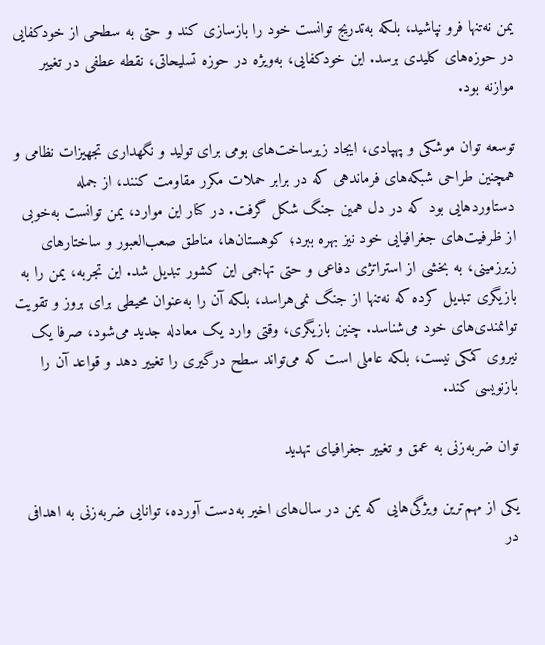یمن نه‌تنها فرو نپاشید، بلکه به‌تدریج توانست خود را بازسازی کند و حتی به سطحی از خودکفایی در حوزه‌های کلیدی برسد. این خودکفایی، به‌ویژه در حوزه تسلیحاتی، نقطه عطفی در تغییر موازنه بود.

توسعه توان موشکی و پهپادی، ایجاد زیرساخت‌های بومی برای تولید و نگهداری تجهیزات نظامی و همچنین طراحی شبکه‌های فرماندهی که در برابر حملات مکرر مقاومت کنند، از جمله دستاوردهایی بود که در دل همین جنگ شکل گرفت. در کنار این موارد، یمن توانست به‌خوبی از ظرفیت‌های جغرافیایی خود نیز بهره ببرد؛ کوهستان‌ها، مناطق صعب‌العبور و ساختارهای زیرزمینی، به بخشی از استراتژی دفاعی و حتی تهاجمی این کشور تبدیل شد. این تجربه، یمن را به بازیگری تبدیل کرده که نه‌تنها از جنگ نمی‌هراسد، بلکه آن را به‌عنوان محیطی برای بروز و تقویت توانمندی‌های خود می‌شناسد. چنین بازیگری، وقتی وارد یک معادله جدید می‌شود، صرفا یک نیروی کمکی نیست، بلکه عاملی است که می‌تواند سطح درگیری را تغییر دهد و قواعد آن را بازنویسی کند.

توان ضربه‌زنی به عمق و تغییر جغرافیای تهدید

یکی از مهم‌ترین ویژگی‌هایی که یمن در سال‌های اخیر به‌دست آورده، توانایی ضربه‌زنی به اهدافی در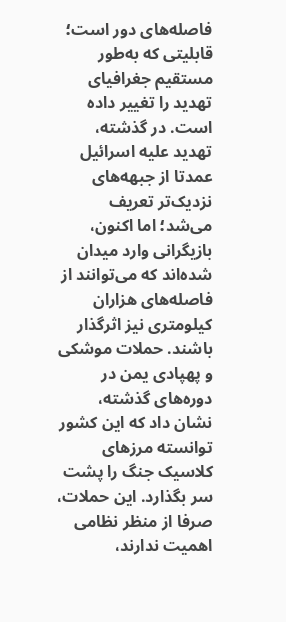فاصله‌های دور است؛ قابلیتی که به‌طور مستقیم جغرافیای تهدید را تغییر داده است. در گذشته، تهدید علیه اسرائیل عمدتا از جبهه‌های نزدیک‌تر تعریف می‌شد؛ اما اکنون، بازیگرانی وارد میدان شده‌اند که می‌توانند از فاصله‌های هزاران کیلومتری نیز اثرگذار باشند. حملات موشکی و پهپادی یمن در دوره‌های گذشته، نشان داد که این کشور توانسته مرزهای کلاسیک جنگ را پشت سر بگذارد. این حملات، صرفا از منظر نظامی اهمیت ندارند،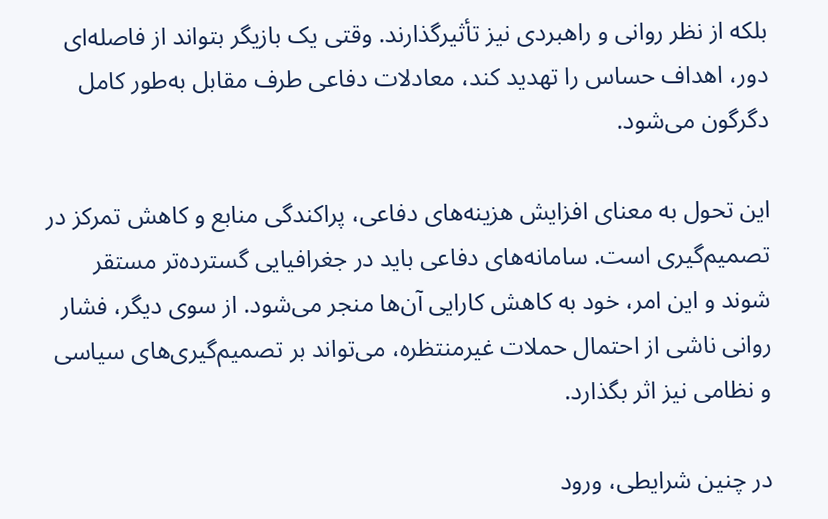بلکه از نظر روانی و راهبردی نیز تأثیرگذارند. وقتی یک بازیگر بتواند از فاصله‌ای دور، اهداف حساس را تهدید کند، معادلات دفاعی طرف مقابل به‌طور کامل دگرگون می‌شود.

این تحول به معنای افزایش هزینه‌های دفاعی، پراکندگی منابع و کاهش تمرکز در تصمیم‌گیری است. سامانه‌های دفاعی باید در جغرافیایی گسترده‌تر مستقر شوند و این امر، خود به کاهش کارایی آن‌ها منجر می‌شود. از سوی دیگر، فشار روانی ناشی از احتمال حملات غیرمنتظره، می‌تواند بر تصمیم‌گیری‌های سیاسی و نظامی نیز اثر بگذارد.

در چنین شرایطی، ورود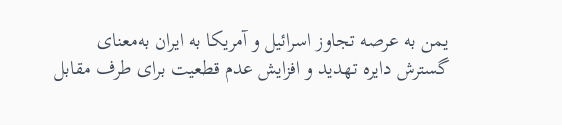یمن به عرصه تجاوز اسرائیل و آمریکا به ایران به‌معنای گسترش دایره تهدید و افزایش عدم قطعیت برای طرف مقابل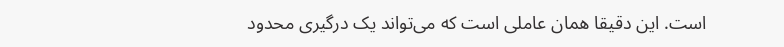است. این دقیقا همان عاملی است که می‌تواند یک درگیری محدود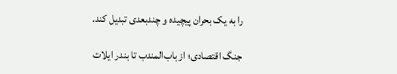را به یک بحران پیچیده و چندبعدی تبدیل کند.

جنگ اقتصادی؛ از باب‌المندب تا بندر ایلات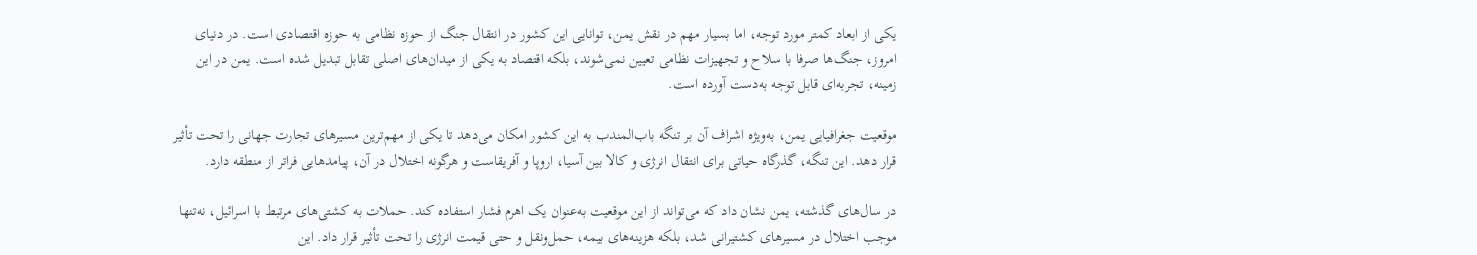یکی از ابعاد کمتر مورد توجه، اما بسیار مهم در نقش یمن، توانایی این کشور در انتقال جنگ از حوزه نظامی به حوزه اقتصادی است. در دنیای امروز، جنگ‌ها صرفا با سلاح و تجهیزات نظامی تعیین نمی‌شوند، بلکه اقتصاد به یکی از میدان‌های اصلی تقابل تبدیل شده است. یمن در این زمینه، تجربه‌ای قابل توجه به‌دست آورده است.

موقعیت جغرافیایی یمن، به‌ویژه اشراف آن بر تنگه باب‌المندب به این کشور امکان می‌دهد تا یکی از مهم‌ترین مسیرهای تجارت جهانی را تحت تأثیر قرار دهد. این تنگه، گذرگاه حیاتی برای انتقال انرژی و کالا بین آسیا، اروپا و آفریقاست و هرگونه اختلال در آن، پیامدهایی فراتر از منطقه دارد.

در سال‌های گذشته، یمن نشان داد که می‌تواند از این موقعیت به‌عنوان یک اهرم فشار استفاده کند. حملات به کشتی‌های مرتبط با اسرائیل، نه‌تنها موجب اختلال در مسیرهای کشتیرانی شد، بلکه هزینه‌های بیمه، حمل‌ونقل و حتی قیمت انرژی را تحت تأثیر قرار داد. این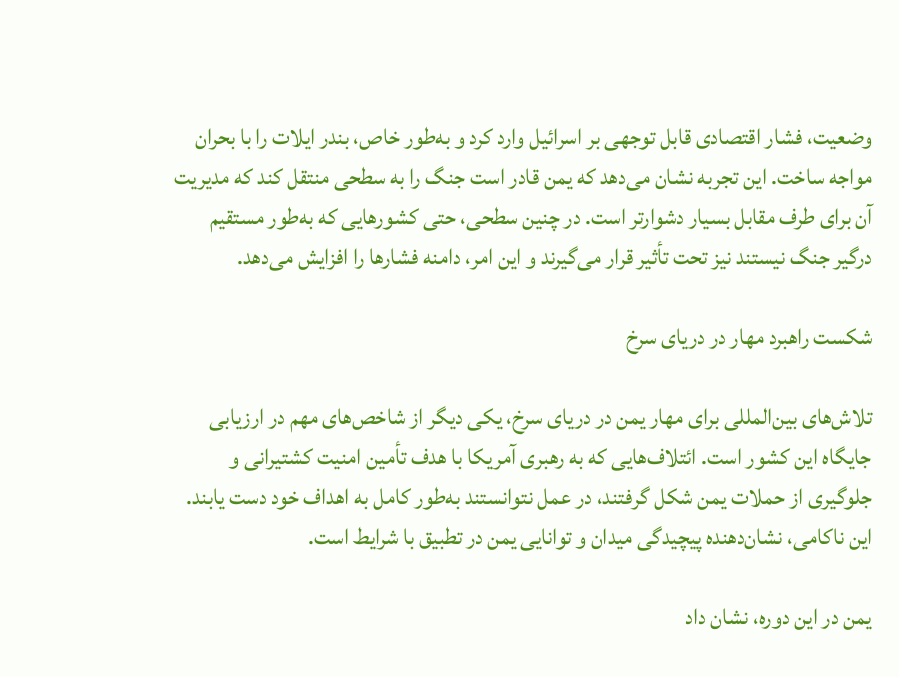وضعیت، فشار اقتصادی قابل توجهی بر اسرائیل وارد کرد و به‌طور خاص، بندر ایلات را با بحران مواجه ساخت. این تجربه نشان می‌دهد که یمن قادر است جنگ را به سطحی منتقل کند که مدیریت آن برای طرف مقابل بسیار دشوارتر است. در چنین سطحی، حتی کشورهایی که به‌طور مستقیم درگیر جنگ نیستند نیز تحت تأثیر قرار می‌گیرند و این امر، دامنه فشارها را افزایش می‌دهد.

شکست راهبرد مهار در دریای سرخ

تلاش‌های بین‌المللی برای مهار یمن در دریای سرخ، یکی دیگر از شاخص‌های مهم در ارزیابی جایگاه این کشور است. ائتلاف‌هایی که به رهبری آمریکا با هدف تأمین امنیت کشتیرانی و جلوگیری از حملات یمن شکل گرفتند، در عمل نتوانستند به‌طور کامل به اهداف خود دست یابند. این ناکامی، نشان‌دهنده پیچیدگی میدان و توانایی یمن در تطبیق با شرایط است.

یمن در این دوره، نشان داد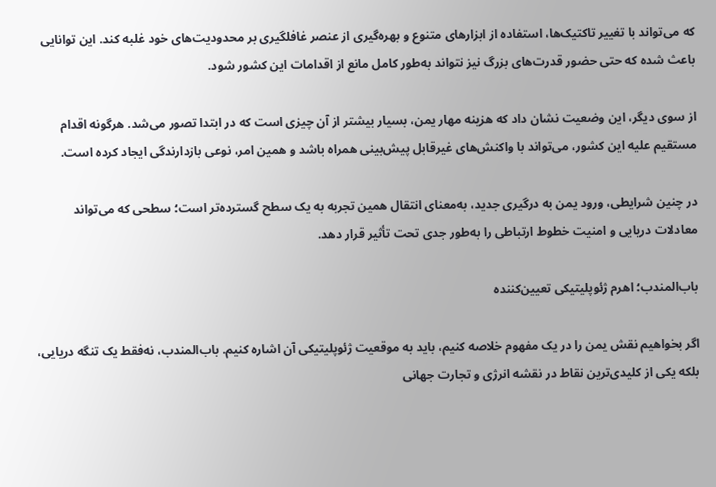که می‌تواند با تغییر تاکتیک‌ها، استفاده از ابزارهای متنوع و بهره‌گیری از عنصر غافلگیری بر محدودیت‌های خود غلبه کند. این توانایی باعث شده که حتی حضور قدرت‌های بزرگ نیز نتواند به‌طور کامل مانع از اقدامات این کشور شود.

از سوی دیگر، این وضعیت نشان داد که هزینه مهار یمن، بسیار بیشتر از آن چیزی است که در ابتدا تصور می‌شد. هرگونه اقدام مستقیم علیه این کشور، می‌تواند با واکنش‌های غیرقابل پیش‌بینی همراه باشد و همین امر، نوعی بازدارندگی ایجاد کرده است.

در چنین شرایطی، ورود یمن به درگیری جدید، به‌معنای انتقال همین تجربه به یک سطح گسترده‌تر است؛ سطحی که می‌تواند معادلات دریایی و امنیت خطوط ارتباطی را به‌طور جدی تحت تأثیر قرار دهد.

باب‌المندب؛ اهرم ژئوپلیتیکی تعیین‌کننده

اگر بخواهیم نقش یمن را در یک مفهوم خلاصه کنیم، باید به موقعیت ژئوپلیتیکی آن اشاره کنیم. باب‌المندب، نه‌فقط یک تنگه دریایی، بلکه یکی از کلیدی‌ترین نقاط در نقشه انرژی و تجارت جهانی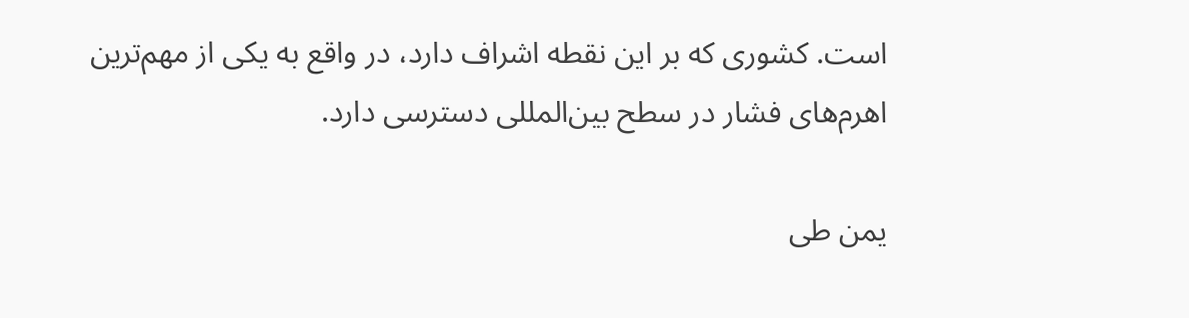است. کشوری که بر این نقطه اشراف دارد، در واقع به یکی از مهم‌ترین اهرم‌های فشار در سطح بین‌المللی دسترسی دارد.

یمن طی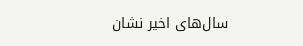سال‌های اخیر نشان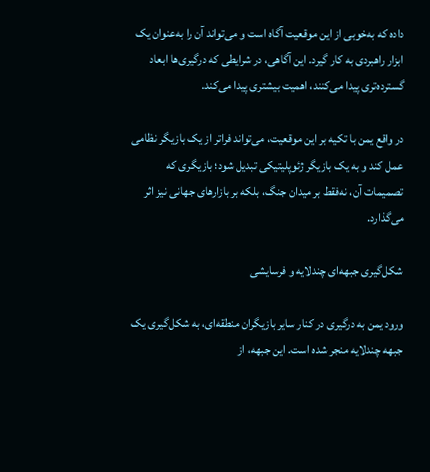داده که به‌خوبی از این موقعیت آگاه است و می‌تواند آن را به‌عنوان یک ابزار راهبردی به کار گیرد. این آگاهی، در شرایطی که درگیری‌ها ابعاد گسترده‌تری پیدا می‌کنند، اهمیت بیشتری پیدا می‌کند.

در واقع یمن با تکیه بر این موقعیت، می‌تواند فراتر از یک بازیگر نظامی عمل کند و به یک بازیگر ژئوپلیتیکی تبدیل شود؛ بازیگری که تصمیمات آن، نه‌فقط بر میدان جنگ، بلکه بر بازارهای جهانی نیز اثر می‌گذارد.

شکل‌گیری جبهه‌ای چندلایه و فرسایشی

ورود یمن به درگیری در کنار سایر بازیگران منطقه‌ای، به شکل‌گیری یک جبهه چندلایه منجر شده است. این جبهه، از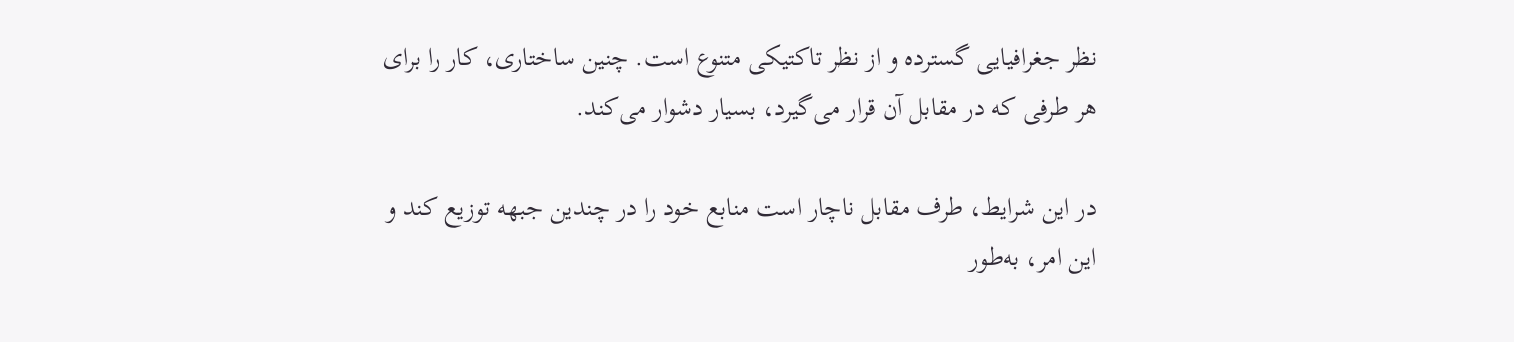نظر جغرافیایی گسترده و از نظر تاکتیکی متنوع است. چنین ساختاری، کار را برای هر طرفی که در مقابل آن قرار می‌گیرد، بسیار دشوار می‌کند.

در این شرایط، طرف مقابل ناچار است منابع خود را در چندین جبهه توزیع کند و این امر، به‌طور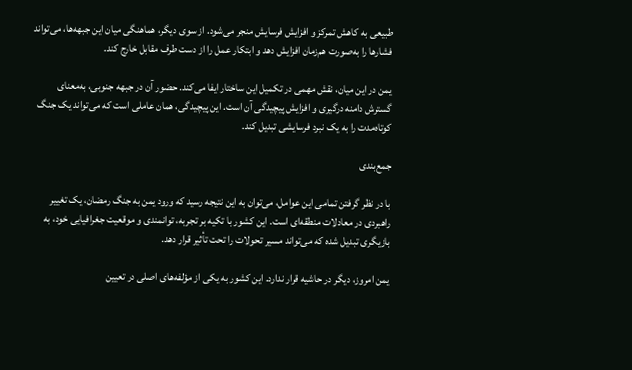طبیعی به کاهش تمرکز و افزایش فرسایش منجر می‌شود. از سوی دیگر، هماهنگی میان این جبهه‌ها، می‌تواند فشارها را به‌صورت هم‌زمان افزایش دهد و ابتکار عمل را از دست طرف مقابل خارج کند.

یمن در این میان، نقش مهمی در تکمیل این ساختار ایفا می‌کند. حضور آن در جبهه جنوبی، به‌معنای گسترش دامنه درگیری و افزایش پیچیدگی آن است. این پیچیدگی، همان عاملی است که می‌تواند یک جنگ کوتاه‌مدت را به یک نبرد فرسایشی تبدیل کند.

جمع‌بندی

با در نظر گرفتن تمامی این عوامل، می‌توان به این نتیجه رسید که ورود یمن به جنگ رمضان، یک تغییر راهبردی در معادلات منطقه‌ای است. این کشور با تکیه بر تجربه، توانمندی و موقعیت جغرافیایی خود، به بازیگری تبدیل شده که می‌تواند مسیر تحولات را تحت تأثیر قرار دهد.

یمن امروز، دیگر در حاشیه قرار ندارد. این کشور به یکی از مؤلفه‌های اصلی در تعیین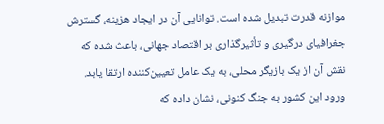موازنه قدرت تبدیل شده است. توانایی آن در ایجاد هزینه، گسترش جغرافیای درگیری و تأثیرگذاری بر اقتصاد جهانی، باعث شده که نقش آن از یک بازیگر محلی، به یک عامل تعیین‌کننده ارتقا یابد. ورود این کشور به جنگ کنونی، نشان داده که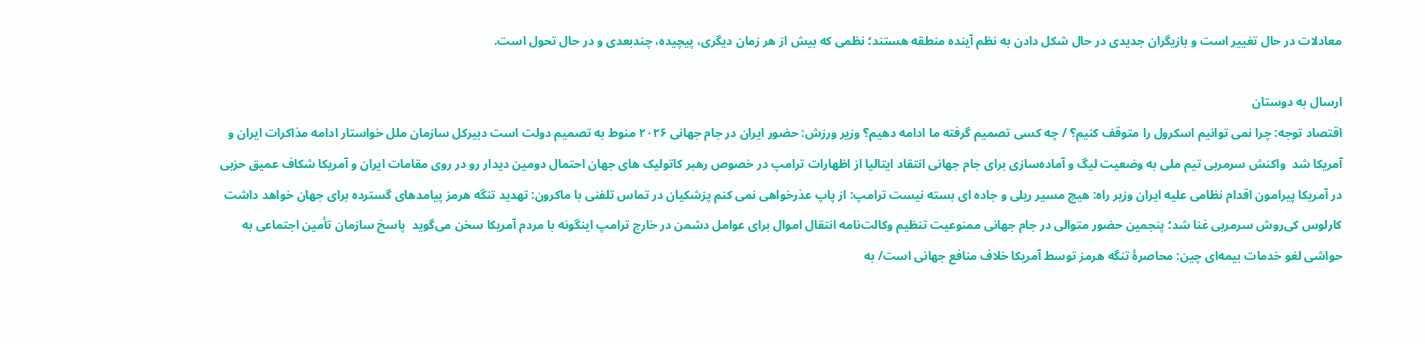معادلات در حال تغییر است و بازیگران جدیدی در حال شکل دادن به نظم آینده منطقه هستند؛ نظمی که بیش از هر زمان دیگری، پیچیده، چندبعدی و در حال تحول است.

ارسال به دوستان
اقتصاد توجه: چرا نمی‌ توانیم اسکرول را متوقف کنیم؟ / چه کسی تصمیم گرفته ما ادامه دهیم؟ وزیر ورزش: حضور ایران در جام جهانی ۲۰۲۶ منوط به تصمیم دولت است دبیرکل سازمان ملل خواستار ادامه مذاکرات ایران و آمریکا شد  واکنش سرمربی تیم ملی به وضعیت لیگ و آماده‌سازی برای جام جهانی انتقاد ایتالیا از اظهارات ترامپ در خصوص رهبر کاتولیک های جهان احتمال دومین دیدار رو در روی مقامات ایران و آمریکا شکاف عمیق حزبی در آمریکا پیرامون اقدام نظامی علیه ایران وزیر راه: هیچ مسیر ریلی و جاده ای بسته نیست ترامپ: از پاپ عذرخواهی نمی کنم پزشکیان در تماس تلفنی با ماکرون: تهدید تنگه هرمز پیامدهای گسترده برای جهان خواهد داشت کارلوس کی‌روش سرمربی غنا شد؛ پنجمین حضور متوالی در جام جهانی ممنوعیت تنظیم وکالت‌نامه انتقال اموال برای عوامل دشمن در خارج ترامپ اینگونه با مردم آمریکا سخن می‌گوید  پاسخ سازمان تأمین اجتماعی به حواشی لغو خدمات بیمه‌ای چین: محاصرهٔ تنگه هرمز توسط آمریکا خلاف منافع جهانی است/ به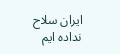ایران سلاح نداده ایم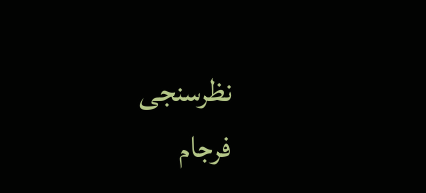نظرسنجی
فرجام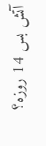آتش بس 14 روزه؟